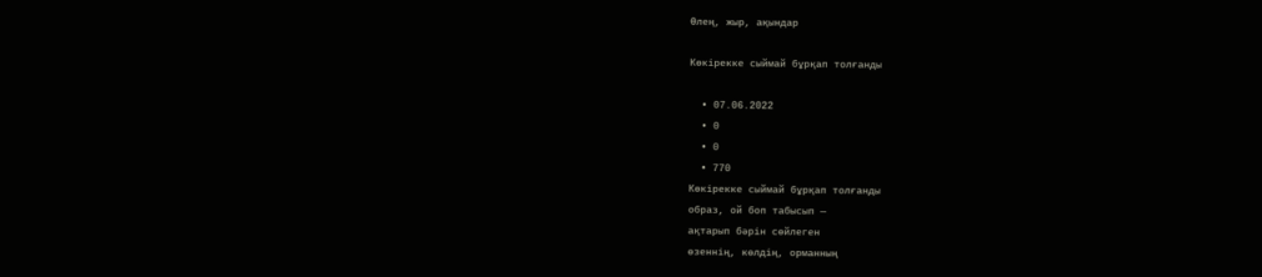Өлең, жыр, ақындар

Көкiрекке сыймай бұрқап толғанды

  • 07.06.2022
  • 0
  • 0
  • 770
Көкiрекке сыймай бұрқап толғанды
образ, ой боп табысып —
ақтарып бәрiн сөйлеген
өзеннiң, көлдiң, орманның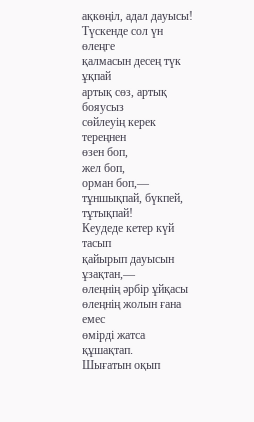ақкөңiл, адал дауысы!
Түскенде сол үн өлеңге
қалмасын десең түк ұқпай
артық сөз, артық бояусыз
сөйлеуiң керек тереңнен
өзен боп,
жел боп,
орман боп,—
тұншықпай, бүкпей, тұтықпай!
Кеудеде кетер күй тасып
қайырып дауысын ұзақтан,—
өлеңнiң әрбiр ұйқасы
өлеңнiң жолын ғана емес
өмiрдi жатса құшақтап.
Шығатын оқып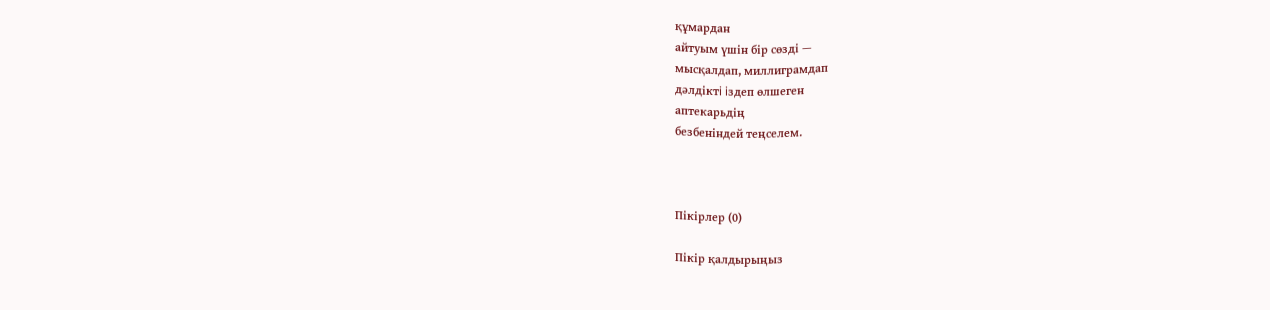құмардан
айтуым үшiн бiр сөздi —
мысқалдап, миллиграмдап
дәлдiктi iздеп өлшеген
аптекарьдiң
безбенiндей теңселем.



Пікірлер (0)

Пікір қалдырыңыз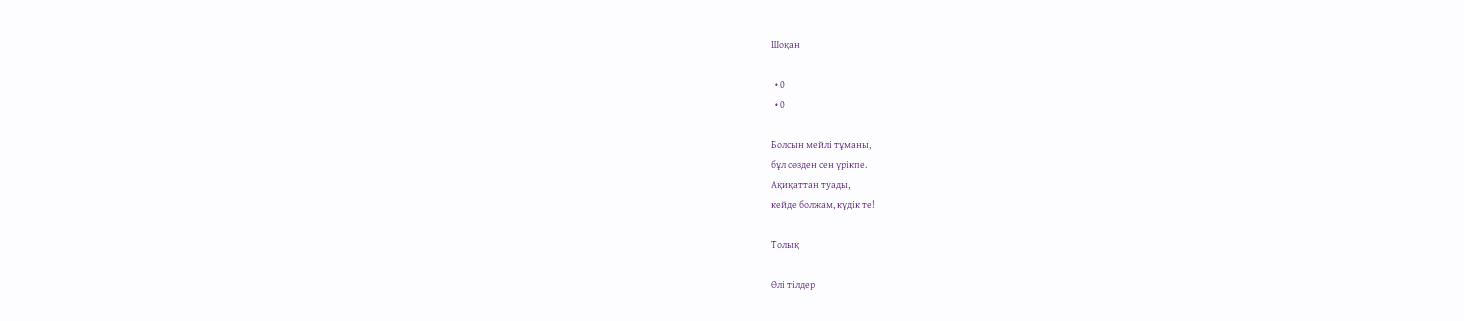Шоқан

  • 0
  • 0

Болсын мейлi тұманы,
бұл сөзден сен үрiкпе.
Ақиқаттан туады,
кейде болжам, күдiк те!

Толық

Өлi тiлдер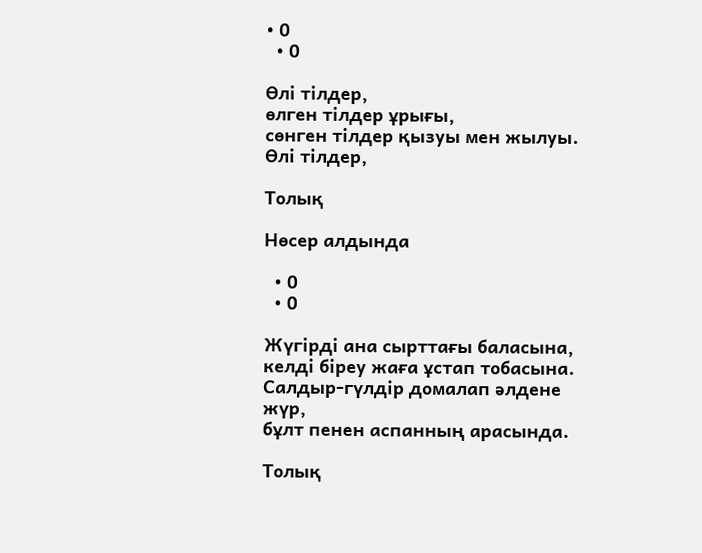• 0
  • 0

Өлi тiлдер,
өлген тiлдер ұрығы,
сөнген тiлдер қызуы мен жылуы.
Өлi тiлдер,

Толық

Нөсер алдында

  • 0
  • 0

Жүгiрдi ана сырттағы баласына,
келдi бiреу жаға ұстап тобасына.
Салдыр-гүлдiр домалап әлдене жүр,
бұлт пенен аспанның арасында.

Толық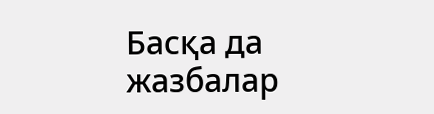Басқа да жазбалар